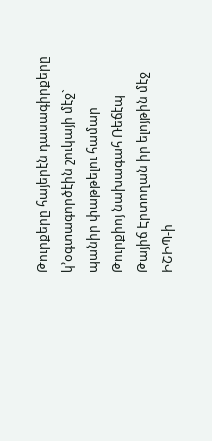Թուրքերը հայերէն դասագիրքերը կ’օգտագործէին շուկայի մէջ` պանիր փաթթելու համար
Թուրքիոյ նախագահ Ռեճէպ Թայիճ Էրտողան իր ելոյթին մէջ ԻՇԻՊ-ի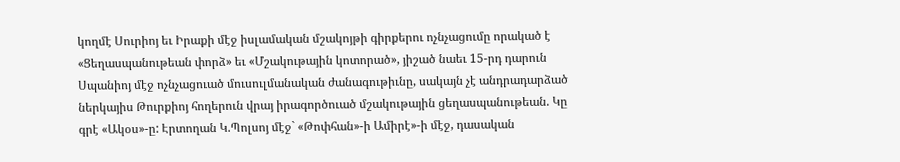կողմէ Սուրիոյ եւ Իրաքի մէջ իսլամական մշակոյթի գիրքերու ոչնչացումը որակած է «Ցեղասպանութեան փորձ» եւ «Մշակութային կոտորած», յիշած նաեւ 15-րդ դարուն Սպանիոյ մէջ ոչնչացուած մուսուլմանական ժանագութիւնը, սակայն չէ անդրադարձած ներկայիս Թուրքիոյ հողերուն վրայ իրագործուած մշակութային ցեղասպանութեան. Կը գրէ «Ակօս»-ը: Էրտողան Կ.Պոլսոյ մէջ` «Թոփհան»-ի Ամիրէ»-ի մէջ, դասական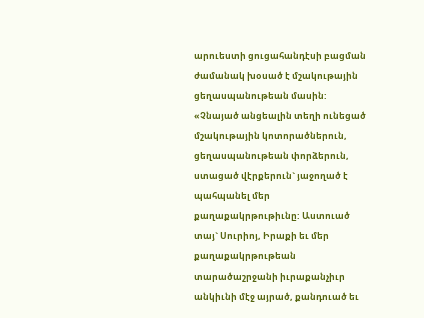արուեստի ցուցահանդէսի բացման ժամանակ խօսած է մշակութային ցեղասպանութեան մասին: «Չնայած անցեալին տեղի ունեցած մշակութային կոտորածներուն, ցեղասպանութեան փորձերուն, ստացած վէրքերուն` յաջողած է պահպանել մեր քաղաքակրթութիւնը: Աստուած տայ` Սուրիոյ, Իրաքի եւ մեր քաղաքակրթութեան տարածաշրջանի իւրաքանչիւր անկիւնի մէջ այրած, քանդուած եւ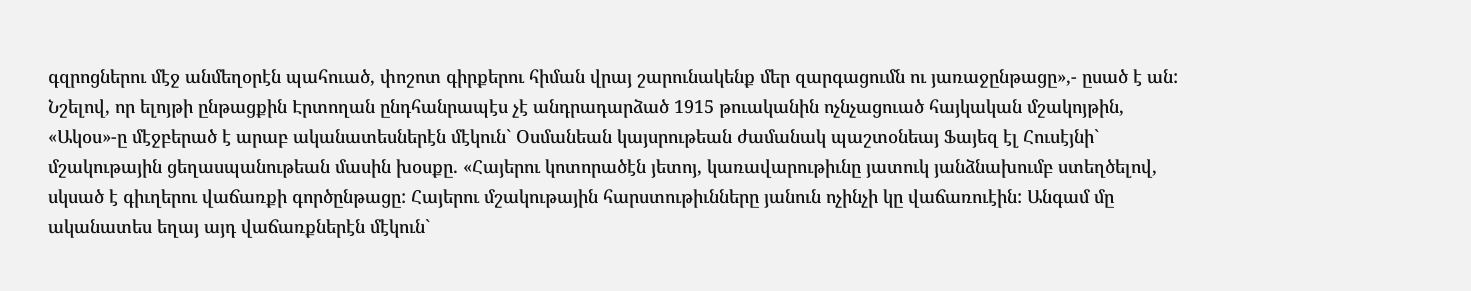գզրոցներու մէջ անմեղօրէն պահուած, փոշոտ գիրքերու հիման վրայ շարունակենք մեր զարգացումն ու յառաջընթացը»,- ըսած է ան:
Նշելով, որ ելոյթի ընթացքին Էրտողան ընդհանրապէս չէ անդրադարձած 1915 թուականին ոչնչացուած հայկական մշակոյթին, «Ակօս»-ը մէջբերած է արաբ ականատեսներէն մէկուն` Օսմանեան կայսրութեան ժամանակ պաշտօնեայ Ֆայեզ էլ Հուսէյնի` մշակութային ցեղասպանութեան մասին խօսքը. «Հայերու կոտորածէն յետոյ, կառավարութիւնը յատուկ յանձնախումբ ստեղծելով, սկսած է գիւղերու վաճառքի գործընթացը: Հայերու մշակութային հարստութիւնները յանուն ոչինչի կը վաճառուէին: Անգամ մը ականատես եղայ այդ վաճառքներէն մէկուն`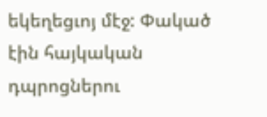եկեղեցւոյ մէջ: Փակած էին հայկական դպրոցներու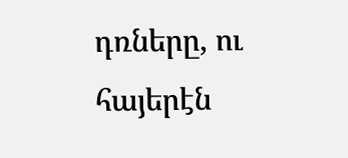դռները, ու հայերէն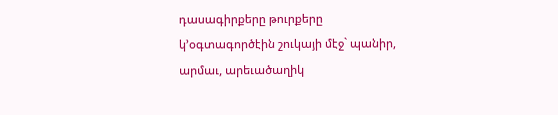դասագիրքերը թուրքերը կ’օգտագործէին շուկայի մէջ` պանիր, արմաւ, արեւածաղիկ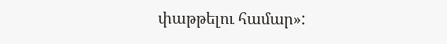փաթթելու համար»: